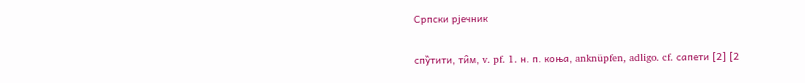Српски рјечник

спу̏тити, ти̑м, v. pf. 1. н. п. коња, anknüpfen, adligo. cf. сапети [2] [2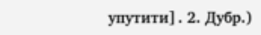упутити]. 2. Дубр.)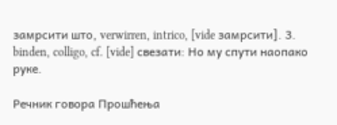замрсити што, verwirren, intrico, [vide замрсити]. 3. binden, colligo, cf. [vide] свезати: Но му спути наопако руке.

Речник говора Прошћења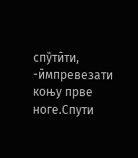спу̏тӣти, -ӣмпревезати коњу прве ноге.Спути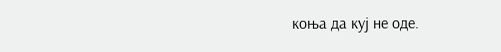коња да куј не оде.